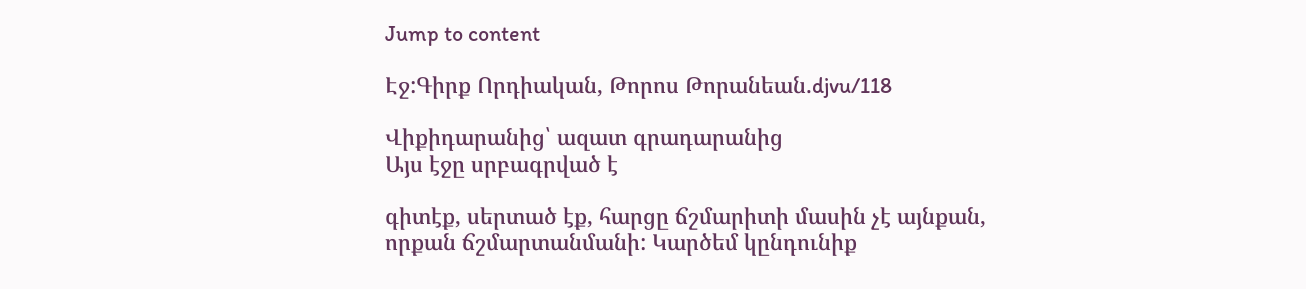Jump to content

Էջ:Գիրք Որդիական, Թորոս Թորանեան.djvu/118

Վիքիդարանից՝ ազատ գրադարանից
Այս էջը սրբագրված է

գիտէք, սերտած էք, հարցը ճշմարիտի մասին չէ այնքան,
որքան ճշմարտանմանի: Կարծեմ կընդունիք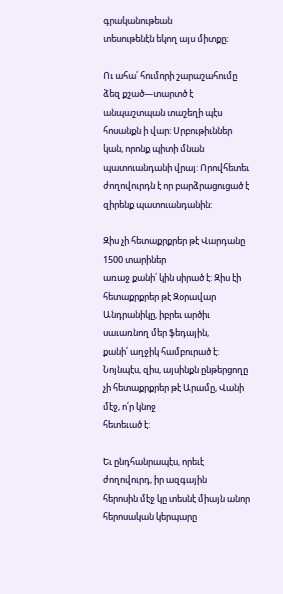գրականութեան
տեսութենէն եկող այս միտքը։

Ու ահա՛ հումորի շարաշահումը ձեզ քշած—տարտծ է
անպաշտպան տաշեղի պէս հոսանքն ի վար: Սրբութիւններ
կան, որոնք պիտի մնան պատուանդանի վրայ: Որովհետեւ
ժողովուրդն է որ բարձրացուցած է զիրենք պատուանդանին:

Զիս չի հետաքրքրեր թէ Վարդանը 1500 տարիներ
առաջ քանի՛ կին սիրած է: Զիս էի հետաքրքրեր թէ Զօրավար
Անդրանիկը, իբրեւ արծիւ սաւառնող մեր ֆեդային,
քանի՛ աղջիկ համբուրած է: Նոյնպէս, զիս, այսինքն ընթերցողը
չի հետաքրքրեր թէ Արամը, Վանի մէջ, ո՛ր կնոջ
հետեւած է:

Եւ ընդհանրապէս, որեւէ ժողովուրդ, իր ազգային
հերոսին մէջ կը տեսնէ միայն անոր հերոսական կերպարը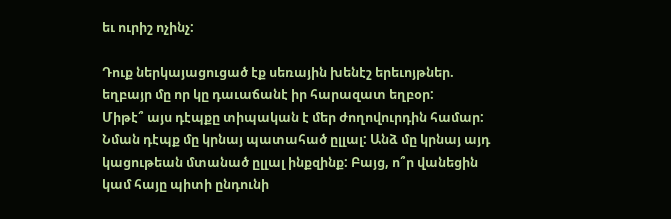եւ ուրիշ ոչինչ:

Դուք ներկայացուցած էք սեռային խենէշ երեւոյթներ.
եղբայր մը որ կը դաւաճանէ իր հարազատ եղբօր:
Միթէ՞ այս դէպքը տիպական է մեր ժողովուրդին համար:
Նման դէպք մը կրնայ պատահած ըլլալ: Անձ մը կրնայ այդ
կացութեան մտանած ըլլալ ինքզինք: Բայց, ո՞ր վանեցին
կամ հայը պիտի ընդունի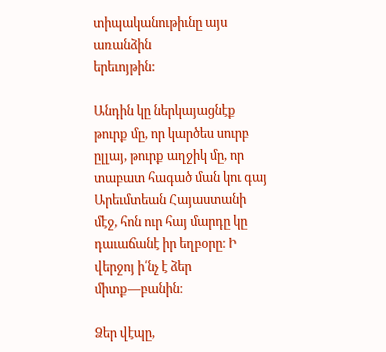տիպականութիւնը այս առանձին
երեւոյթին:

Անդին կը ներկայացնէք թուրք մը, որ կարծես սուրբ
ըլլայ, թուրք աղջիկ մը, որ տաբատ հագած ման կու գայ
Արեւմտեան Հայաստանի մէջ, հոն ուր հայ մարդը կը
դաւաճանէ իր եղբօրը։ Ի վերջոյ ի՛նչ է ձեր միտք—բանին։

Ձեր վէպը,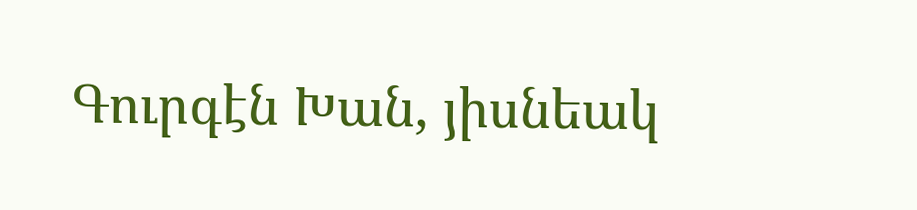Գուրգէն Խան, յիսնեակ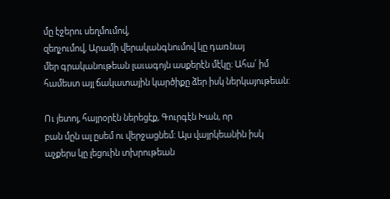մը էջերու սեղմումով,
զեղչումով, Արամի վերականգնումով կը դառնայ
մեր գրականութեան լաւագոյն ասքերէն մէկը։ Ահա՛ իմ
համեստ այլ ճակատային կարծիքը ձեր իսկ ներկայութեան:

Ու յետոյ, հայրօրէն ներեցէք, Գուրգէն Խան, որ
բան մըն ալ ըսեմ ու վերջացնեմ: Այս վայրկեանին իսկ
աչքերս կը լեցուին տխրութեան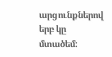արցունքներով երբ կը
մտածեմ: